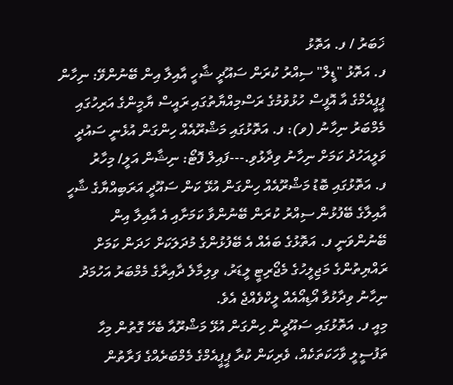ޚަބަރު / ފ. އަތޮޅު
ފ. އަތޮޅު "ޑީލް" ސިއްރު ކުރަން ސައޫދީ ޝާހީ އާއިލާ އިން ބޭނުންވޭ: ނިހާން
ޕީޕީއެމްގެ އާ އޮފީސް ހުޅުވުމުގެ ރަސްމިއްޔާތުގައި ރައީސް ޔާމީންގެ އަރިހުގައި މެމްބަރު ނިހާނު (ވ): ފ. އަތޮޅުގައި މަޝްރޫއެއް ހިންގަން އުޅެނީ ސައުދީ ވަލީއަހުދު ކަމަށް ނިހާނު ވިދާޅުވި.---ފައިލް ފޮޓޯ: ނިޝާން އަލީ/ މިހާރު
ފ. އަތޮޅުގައި ބޮޑު މަޝްރޫއެއް ހިންގަން އުޅޭ ކަން ސައޫދީ އަރަބިއްޔާގެ ޝާހީ އާއިލާގެ ބޭފުޅުން ސިއްރު ކުރަން ބޭނުންވާ ކަމަށާއި އެ އާއިލާ އިން ބޭނުންވަނީ ފ. އަތޮޅުގެ ބައެއް އެ ބޭފުޅުންގެ މުދަލަކަށް ހަދަން ކަމަށް ރައްޔިތުންގެ މަޖިލީހުގެ މެޖޯރިޓީ ލީޑަރު، ވިލިމާލެ ދާއިރާގެ މެމްބަރު އަހުމަދު ނިހާނު ވިދާޅުވާ އޯޑިއޯއެއް ލީކްވެއްޖެ އެވެ.
މިއީ ފ. އަތޮޅުގައި ސައޫދީން ހިންގަން އުޅޭ މަޝްރޫއާ ބެހޭ ގޮތުން މިހާ ތަފުސީލީ ވާހަކަތަކެއް، ވެރިކަން ކުރާ ޕީޕީއެމްގެ މެމްބަރެއްގެ ފަރާތުން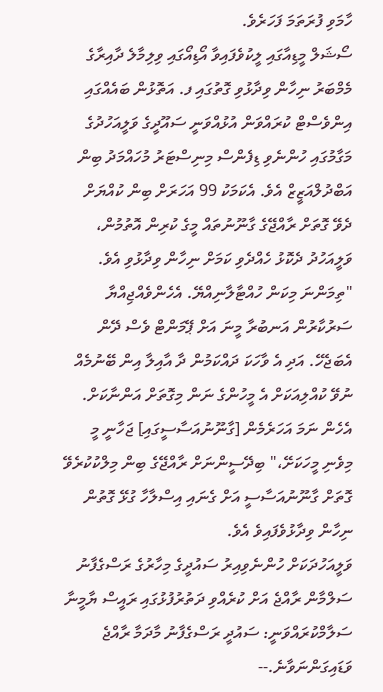ހާމަވި ފުރަތަމަ ފަހަރެވެ.
ސޯޝަލް މީޑިއާގައި ލީކުވެފައިވާ އޯޑިއޯގައި ވިލިމާލެ ދާއިރާގެ މެމްބަރު ނިހާން ވިދާޅުވި ގޮތުގައި ފ. އަތޮޅުން ބައެއްގައި އިންވެސްޓް ކުރައްވަން އުޅުއްވަނީ ސައޫދީގެ ވަލީއަހުދުގެ މަގާމުގައި ހުންނެވި ޑިފެންސް މިނިސްޓަރު މުހައްމަދު ބިން އަބްދުލްއަޒީޒް އެވެ. އެކަމަކު 99 އަހަރަށް ބިން ކުއްޔަށް ދެވޭ ގޮތަށް ރާއްޖޭގެ ގާނޫނުތައް މީގެ ކުރިން އޮތުމުން، ވަލީއަހުދު ދެކޮޅު ހެއްދެވި ކަމަށް ނިހާން ވިދާޅުވި އެވެ.
"ތިމަންނަ މިކަން ހުއްޓާލާނިއްޔޭ. އެހެންވެއްޖިއްޔާ ސަރުކާރުން އަނބުރާ މީނަ އަށް ޕޭމަންޓް ވެސް ދޭން އެބަޖެހޭ. އަދި އެ ވާހަކަ ދައްކަމުން ދާ އާއިލާ އިން ބޭނުމެއް ނުވޭ ކުއްލިއަކަށް އެ މީހުންގެ ނަން މިގޮތަށް އަންނާކަށް. އެހެން ނަމަ އަހަރެމެން [ގާނޫނުއަސާސީގައި] ޖަހާނީ މީ މިވެނި މީހަކަށޭ،" ބިދޭސީންނަށް ރާއްޖޭގެ ބިން މިލްކުކުރެވޭ ގޮތަށް ގާނޫނުއަސާސީ އަށް ގެނައި އިސްލާހާ ގުޅޭ ގޮތުން ނިހާން ވިދާޅުވެފައިވެ އެވެ.
ވަލީއަހުދަކަށް ހުންނެވިއިރު ސައުދީގެ މިހާރުގެ ރަސްގެފާނު ސަލްމާން ރާއްޖެ އަށް ކުރެއްވި ދަތުރުފުޅުގައި ރައީސް ޔާމީނާ ސަލާމްކުރައްވަނީ: ސައުދީ ރަސްގެފާނު މާދަމާ ރާއްޖެ ވަޑައިގަންނަވާނެ.--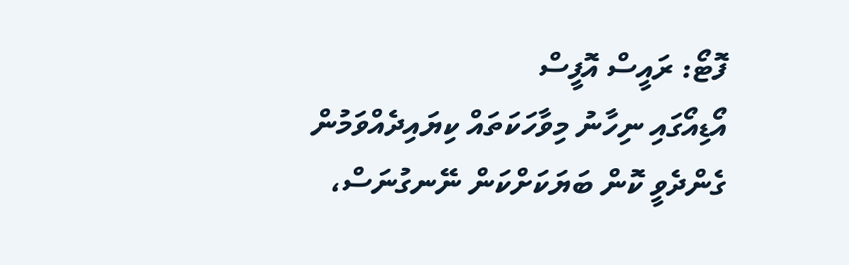ފޮޓޯ: ރައީސް އޮފީސް
އޯޑިއޯގައި ނިހާނު މިވާހަކަތައް ކިޔައިދެއްވަމުން ގެންދެވީ ކޮން ބަޔަކަށްކަން ނޭނގުނަސް،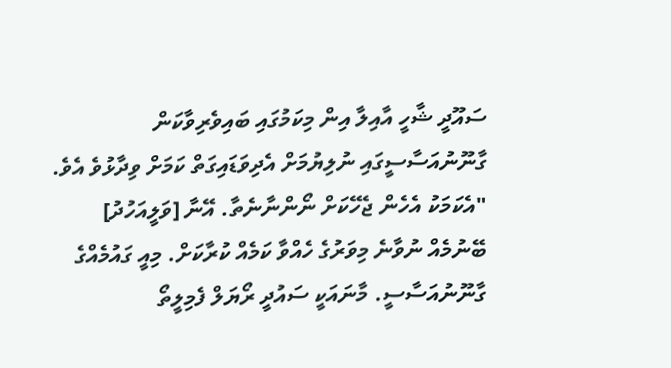ސައޫދީ ޝާހީ އާއިލާ އިން މިކަމުގައި ބައިވެރިވާކަން ގާނޫނުއަސާސީގައި ނުލިޔުމަށް އެދިވަޑައިގަތް ކަމަށް ވިދާޅުވެ އެވެ.
"އެކަމަކު އެހެން ޖެހޭކަށް ނޯންނާނެތާ. އޭނާ [ވަލީއަހުދު] ބޭނުމެއް ނުވާނެ މިވަރުގެ ހެއްވާ ކަމެއް ކުރާކަށް. މިއީ ގައުމެއްގެ ގާނޫނުއަސާސީ. މާނައަކީ ސައުދީ ރޯޔަލް ފެމިލީތޯ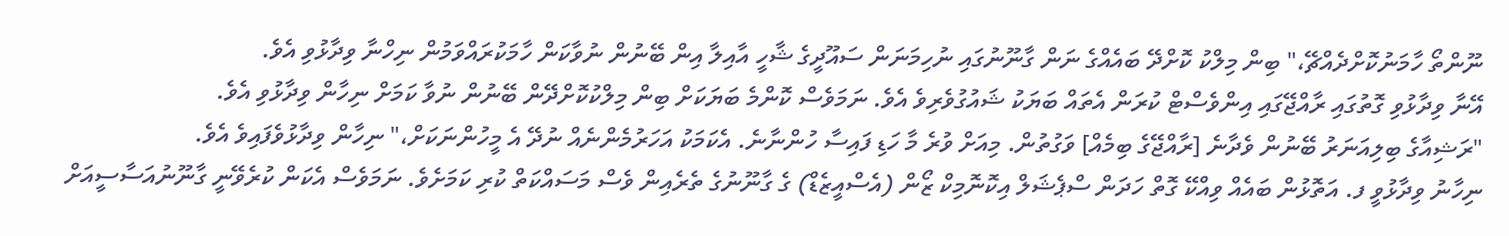ނޫންތޯ ހާމަނުކޮށްދެއްޗޭ،" ބިން މިލްކު ކޮށްދޭ ބައެއްގެ ނަން ގާނޫނުގައި ނުހިމަނަން ސައޫދީގެ ޝާހީ އާއިލާ އިން ބޭނުން ނުވާކަން ހާމަކުރައްވަމުން ނިހްނާ ވިދާޅުވި އެވެ.
އޭނާ ވިދާޅުވި ގޮތުގައި ރާއްޖޭގައި އިންވެސްޓް ކުރަން އެތައް ބަޔަކު ޝައުގުވެރިވެ އެވެ. ނަމަވެސް ކޮންމެ ބަޔަކަށް ބިން މިލްކުކޮށްދޭން ބޭނުން ނުވާ ކަމަށް ނިހާން ވިދާޅުވި އެވެ.
"ރަޝިއާގެ ބިލިއަނަރު ބޭނުން ވެދާނެ [ރާއްޖޭގެ ބިމެއް] ވަގުތުން. މިއަށް ވުރެ މާ ހަޑި ފައިސާ ހުންނާނެ. އެކަމަކު އަހަރުމެންނެއް ނުދޭ އެ މީހުންނަކަށް،" ނިހާން ވިދާޅުވެފައިވެ އެވެ.
ނިހާނު ވިދާޅުވީ ފ. އަތޮޅުން ބައެއް ވިއްކޭ ގޮތް ހަދަން ސްޕެޝަލް އިކޮނޮމިކް ޒޯން (އެސްއީޒެޑް) ގެ ގާނޫނުގެ ތެރެއިން ވެސް މަސައްކަތް ކުރި ކަމަށެވެ. ނަމަވެސް އެކަން ކުރެވޭނީ ގާނޫނުއަސާސީއަށް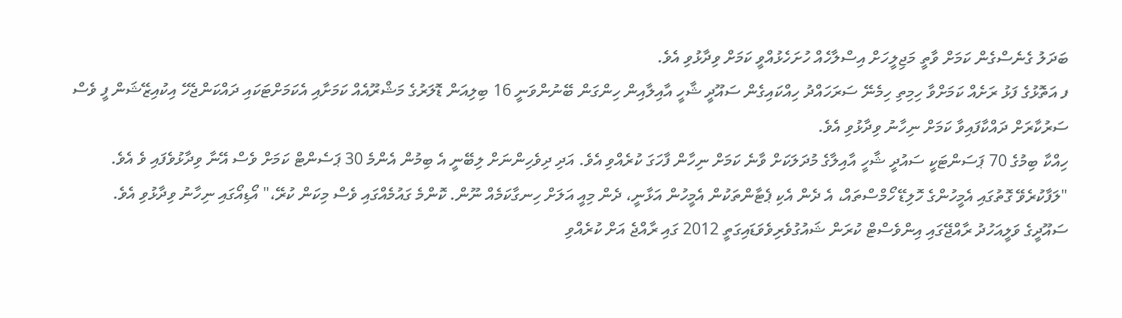ބަދަލު ގެނެސްގެން ކަމަށް ވާތީ މަޖިލީހަށް އިސްލާހެއް ހުށަހެޅުއްވީ ކަމަށް ވިދާޅުވި އެވެ.
ފ އަތޮޅުގެ ފަޅު ރަށެއް ކަމަށްވާ ހިމިތި ހިމެނޭ ސަރަހައްދު ހިއްކައިގެން ސައޫދީ ޝާހީ އާއިލާއިން ހިންގަން ބޭނުންވަނީ 16 ބިލިއަން ޑޮލަރުގެ މަޝްރޫއެއް ކަމަށާއި އެކަމަށްޓަކައި ދައްކަންޖެހޭ އިކުއިޒޭޝަން ފީ ވެސް ސަރުކާރަށް ދައްކާފައިވާ ކަމަށް ނިހާނު ވިދާޅުވި އެވެ.
ހިއްކާ ބިމުގެ 70 ޕަސަންޓަކީ ސައުދީ ޝާހީ އާއިލާގެ މުދަލަކަށް ވާނެ ކަމަށް ނިހާން ފާހަގަ ކުރެއްވި އެވެ. އަދި ދިވެހިންނަށް ލިބޭނީ އެ ބިމުން އެންމެ 30 ޕަސެންޓް ކަމަށް ވެސް އޭނާ ވިދާޅުވެފައި ވެ އެވެ.
"ލަފާކުރެވޭ ގޮތުގައި އެމީހުންގެ ހޮލިޑޭ ހޯމްސްތައް، އެ ދެން އެކި ޕެޓާންތަކުން އެމީހުން އަޅާނީ، ދެން މިއީ އަލަށް ހިނގާކަމެއް ނޫން. ކޮންމެ ގައުމެއްގައި ވެސް މިކަން ކުރޭ،" އޯޑިއޯގައި ނިހާނު ވިދާޅުވި އެވެ.
ސައޫދީގެ ވަލީއަހުދު ރާއްޖޭގައި އިންވެސްޓް ކުރަން ޝައުގުވެރިވެވަޑައިގަތީ 2012 ގައި ރާއްޖެ އަށް ކުރެއްވި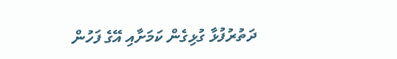ދަތުރުފުޅާ ގުޅިގެން ކަމަށާއި އޭގެ ފަހުން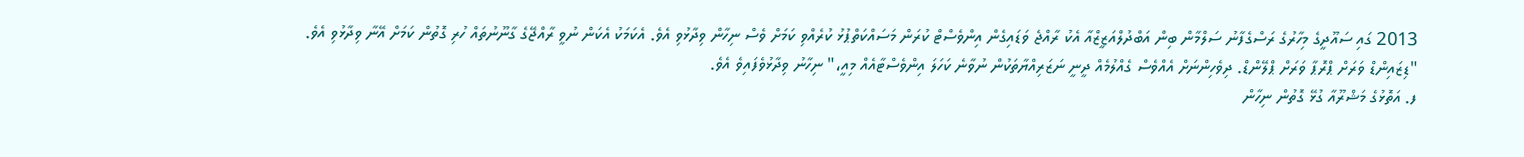2013 ގައި ސައޫދީގެ މިހާރުގެ ރަސްގެފާނު ސަލްމާން ބިން އަބްދުލްއަޒީޒްއާ އެކު ރާއްޖެ ވަޑައިގެން އިންވެސްޓް ކުރަން މަސައްކަތްޕުޅު ކުރެއްވި ކަމަށް ވެސް ނިހާން ވިދާޅުވި އެވެ. އެކަމަކު އެކަން ނުވީ ރާއްޖޭގެ ގާނޫނުތައް ހުރި ގޮތުން ކަމަށް އޭނާ ވިދާޅުވި އެވެ.
"ޑިޒައިންޑް ވަރަށް ޕްރޮޕާ ވަރަށް ޕްލޭންޑް. ދިވެހިންނަށް އެއްވެސް ގެއްލުމެއް ދީނީ ނަޒަރިއްޔާތަކުން ނުވާނެ ކަހަލަ އިންވެސްޓާއެއް މިއީ،" ނިހާނު ވިދާޅުވެފައިވެ އެވެ.
ފ. އަތޮޅުގެ މަޝްރޫއާ ގުޅޭ ގޮތުން ނިހާން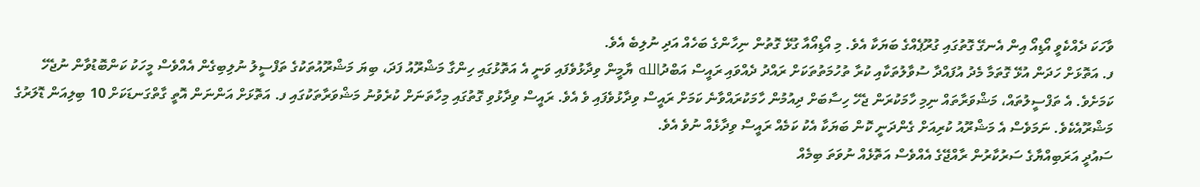ވާހަކަ ދެއްކެވީ އޯޑިއޯ އިން އެނގޭ ގޮތުގައި ގުރޫޕެއްގެ ބަޔަކާ އެވެ. މި އޯޑިއޯއާ ގުޅޭ ގޮތުން ނިހާންގެ ބަހެއް އަދި ނުލިބެ އެވެ.
ފ. އަތޮޅަށް ހަދަން އުޅޭ ގޮތަމާ މެދު އުފައްދާ ސުވާލުތަކާއި ކުރާ ތުހުމަތުތަކަށް ރައްދު ދެއްވައި ރައީސް އަބްދުالله ޔާމީން ވިދާޅުވެފައި ވަނީ އެ އަތޮޅުގައި ހިންގާ މަޝްރޫއު ފަދަ، ބިޔަ މަޝްރޫއުތަކުގެ ތަފްސީލު ނުލިބިގެން އެއްވެސް މީހަކު ކަންބޮޑުވާން ނުޖެހޭ ކަމަށެވެ. އެ ތަފްސީލުތައް، މަޝްވަރާތައް ނިމި ހާމަކުރަން ޖެހޭ ހިސާބަށް ދިއުމުން ހާމަކުރައްވާނެ ކަމަށް ރައީސް ވިދާޅުވެފައި ވެ އެވެ. ރައީސް ވިދާޅުވި ގޮތުގައި މިހާތަނަށް ކުރެވުނު މަޝްވަރާތަކުގައި ފ. އަތޮޅަށް އަންނަން އޮތީ ގާތްގަނޑަކަށް 10 ބިލިއަން ޑޮލަރުގެ މަޝްރޫއެކެވެ. ނަމަވެސް އެ މަޝްރޫއު ކުރިއަށް ގެންދަނީ ކޮން ބަޔަކާ އެކު ކަމެއް ރައީސް ވިދާޅެއް ނުވެ އެވެ.
ސައުދީ އަރަބިއްޔާގެ ސަރުކާރުން ރާއްޖޭގެ އެއްވެސް އަތޮޅެއް ނުވަތަ ބިމެއް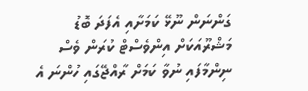ގަންނަން ނޫޅޭ ކަމަށާއި އެފަދަ ބޮޑު މަޝްރޫއަކަށް އިންވެސްޓް ކުރަން ވެސް ނިންމާފައި ނުވާ ކަމަށް ރާއްޖޭގައި ހުންނަ އެ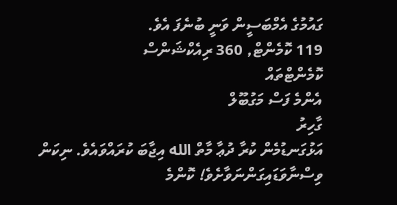ގައުމުގެ އެމްބަސީން ވަނީ ބުނެފަ އެވެ.
119 ކޮމެންޓް, 360 ރިއެކްޝަންސް
ކޮމެންޓްތައް
އެންމެ ފަސް މަގުބޫލް
ގާހިރު
އަޅުގަނޑުމެން ކުރާ ދުޢާ މާތް الله އިޖާބަ ކުރައްވައެވެ. ނިކަން ވިސްނާވަޑައިގަންނަވާށެވެ! ކޮންމެ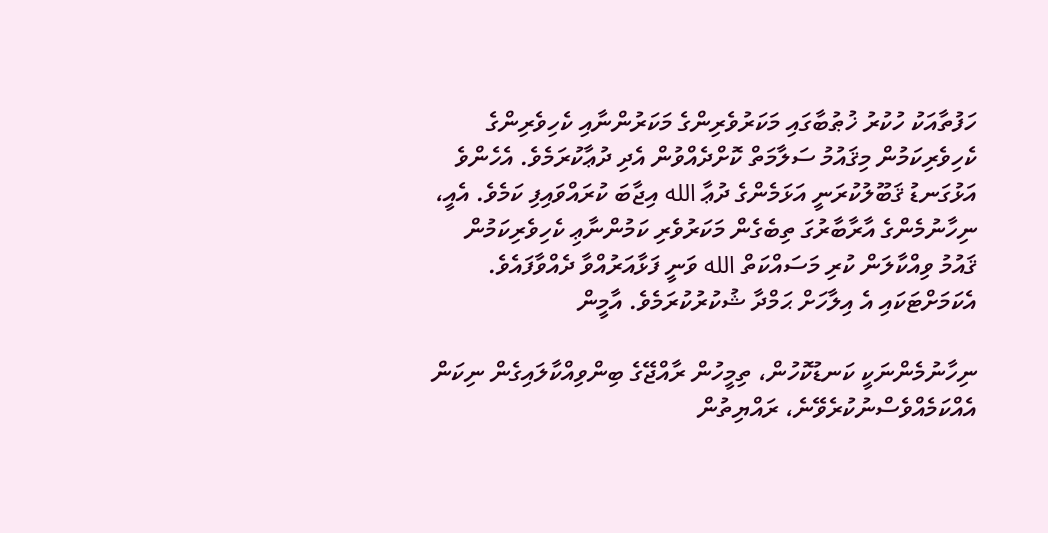ހަފުތާއަކު ހުކުރު ޚުޠުބާގައި މަކަރުވެރިންގެ މަކަރުންނާއި ކެހިވެރިންގެ ކެހިވެރިކަމުން މިޤައުމު ސަލާމަތް ކޮށްދެއްވުން އެދި ދުޢާކުރަމެވެ. އެހެންވެ އަޅުގަނޑު ޤަބޫލުކުރަނީ އަޅަމެންގެ ދުޢާ الله އިޖާބަ ކުރައްވައިފި ކަމެވެ. އެއީ، ނިހާނުމެންގެ އާރާބާރުގަ ތިބެގެން މަކަރުވެރި ކަމުންނާޢި ކެހިވެރިކަމުން ޤައުމު ވިއްކާލަން ކުރި މަސައްކަތް الله ވަނީ ފަޅާއަރުއްވާ ދެއްވާފައެވެ. އެކަމަށްޓަކައި އެ އިލާހަށް ޙަމްދާ ޝުކުރުކުރަމެވެ. އާމީން

ނިހާނުމެންނަކީ ކަނޑުކޮހުން، ތިމީހުން ރާއްޖޭގެ ބިންވިއްކާލައިގެން ނިކަން އެއްކަމެއްވެސްނުކުރެވޭނެ، ރައްޔިތުން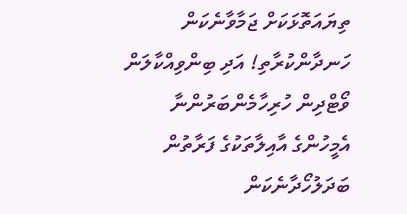ތިޔައަތޮޅަކަށް ޖަމާވާނެކަން ހަނދާންކުރާތި! އަދި ބިންވިއްކާލަން ވޯޓްދިން ހުރިހާމެންބަރުންނާ އެމީހުންގެ އާއިލާތަކުގެ ފަރާތުން ބަދަލުހޯދާނެކަން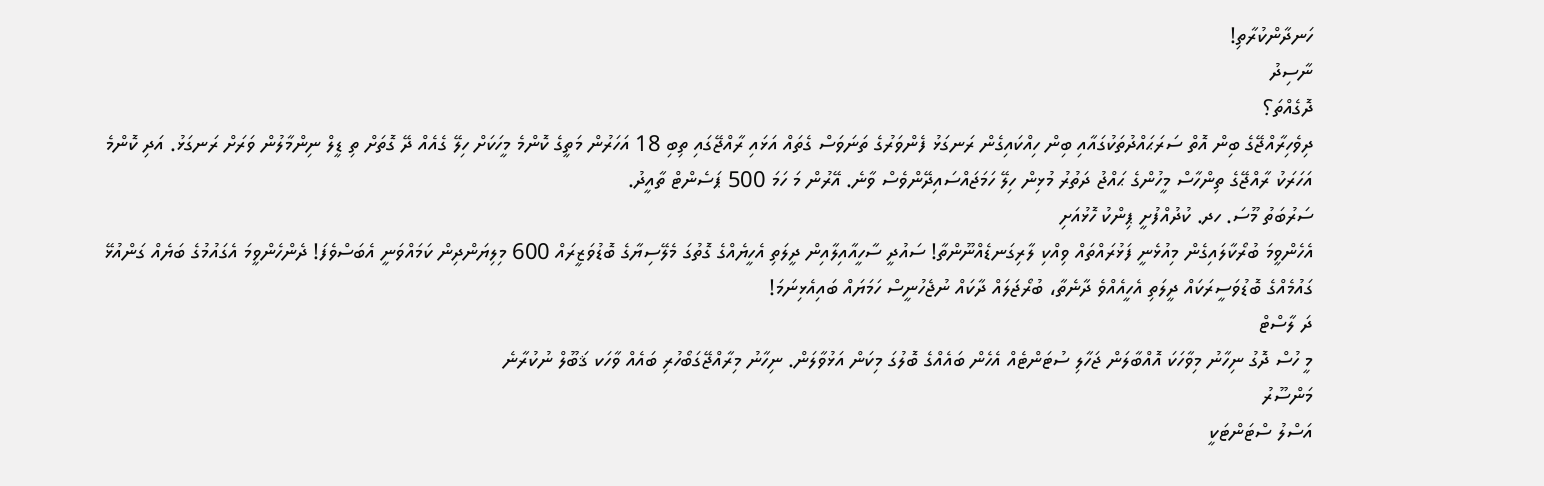ހަނދާންކުރާތި!
ނާސިދު
ދޮގެއްތަ؟
ދިވެހިރާއްޖޭގެ ބިން އޮތް ސަރަޙައްދުތަކުގައާއި ބިން ހިއްކައިގެން ރަނގަޅު ފެންވަރުގެ ތަނަވަސް ގެތައް އަޅައި ރާއްޖޭގައި ތިބި 18 އަހަރުން މަތީގެ ކޮންމެ މީހަކަށް ހިލޭ ގެއެއް ދޭ ގޮތަށް ތި ޑީލް ނިންމާލުން ވަރަށް ރަނގަޅު. އަދި ކޮންމެ އަހަރަކު ރާއްޖޭގެ ތިންހާސް މީހުންގެ ޙައްޖު ދަތުރު މުޅިން ހިލޭ ހަމަޖައްސައިދޭންވެސް ވާނެ. އޭރުން މަ ހަމަ 500 ޕަސެންޓް ތާއީދު.
ސަރުބަތު މޫސަ. ހދ. ކުދުއްފުށީ ޕިންކު ހޮޅުއަށި
އެހެންވީމަ ބުރޯކާލައިގެން މިއުޅެނީ ފަޅުރައްތައް ވިއްކި ލާރިގަނޑެއްނޫންތާ! ސައުދީ ސާހީއާއިލާއިން ދީލަތި އެހީޔެއްގެ ގޮތުގަ މެލޭސިޔާގެ ބޮޑުވަޒީރައް 600 މިލިޔަންދިން ކަމައްވަނީ އެބަސްވެފަ! ދެންހެންވީމަ އެގައުމުގެ ބަޔެއް ގަންއުޅޭ ގައުމެއްގެ ބޮޑުވަސީރަކައް ދީލަތި އެހީއެއްވެ ދާނެތާ، ބުރޯޖަލައް ދާކައް ނުޖެހުނީސް ހަމަޔައް ބައިއެޅިނަމަ!
ދަ ލާސްޓް
މީ ހުސް ދޮގު ނިހާނު މިވާހަކަ އޮއްބާލަން ޖަހާލި ސުޓަންޓެއް އެހެން ބައެއްގެ ބޮލުގަ މިކަން އަޅުވާލަން. ނިހާނު މިރާއްޖޭގަބޯހުރި ބައެއް ވާހަކ ޤަބޫލް ނުކުރާނެ
މަންސޫރު
އަސްލު ސްޓަންޓަކީ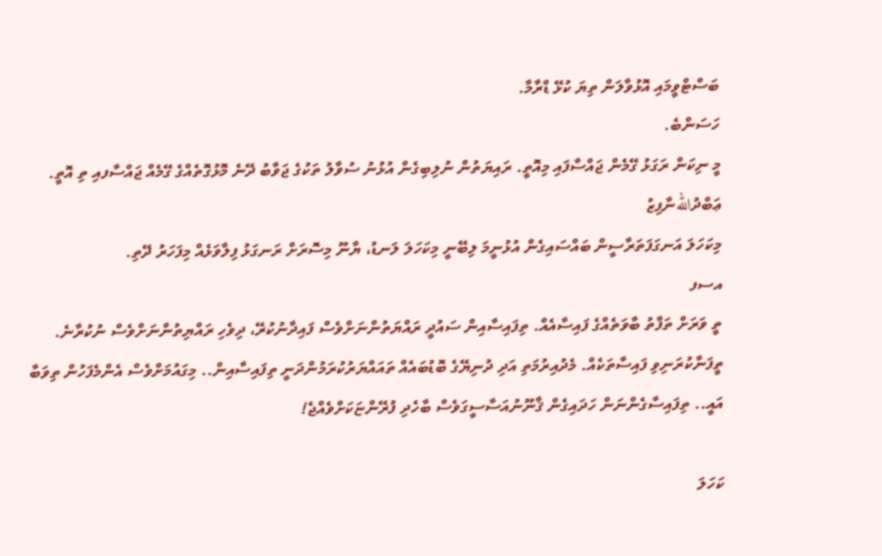ބަސްޓްވީމައި އޮޅުވާލަން ތިޔަ ކުޅޭ ޑްރާމާ.
ހަސަންބެ.
މީ ނިކަން ރަގަޅު ގޭމެން ޖައްސާފައި މިއޮތީ. ރައިޔަތުން ނުލިބިގެން އުޅުނު ސުވާލު ތަކުގެ ޖަވާބު ދޭނެ މޮޅުގޮތެއްގެ ގޭމެއް ޖައްސާފއި ތި އޮތީ.
ޢަބްދުاللهނާފިޒު
މިކަހަލަ އަނގަފަތަރާސީން ބައްސައިގެން އުޅުނީމަ ލިބޭނީ މިކަހަލަ ލަނޑު، ޔާނޫ މިސޮރަށް ރަނގަޅު ފިލާވަޅެއް މިފަހަރު ދޭތި.
އސފ
ތީ ވަރަށް ތަފާތު ބާވަތެއްގެ ފައިސާއެއް. ތިފައިސާއިން ސައުދީ ރައްޔަތުންނަށްވެސް ފައިދާނުކުރޭ، ދިވެހި ރައްޔިތުންނަށްވެސް ނުކުރާނެ. ތީފަނާކުރަނިވި ފައިސާތަކެއް. މެދުއިރުމަތި އަދި ދުނިޔޭގެ ބޮޑުބައެއް ތައައްޔަރުކުރަމުންދަނީ ތިފައިސާއިން.. މިގައުމަށްވެސް އެންމެފަހުން ތިވަބާ އައީ.. ތިފައިސާގެންނަން ހަދައިގެން ޤާނޫނުއަސާސީގަވެސް ބާހެދި ފުރޭންޏަކަށްވެއްޖެ!

ކަހަލަ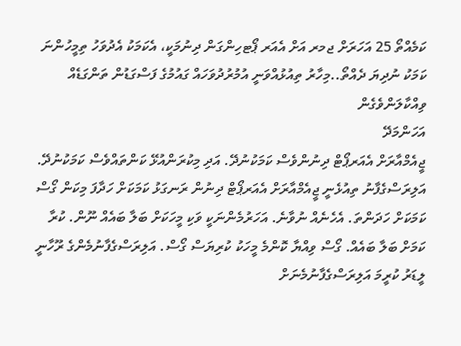ކަމެއްތޯ 25 އަހަރަށް ޖމރ އަށް އެއަރ ޕޯޓހިންގަން ދިނުމަކީ، އެކަމަކު އެދުވަހު ތިމީހުންނަ ކަމަކު ނުދިޔަ ދެއްތޯ..މިހާރު ތިއުޅުއްވަނީ އުމުރުދުވަހައް ގައުމުގެ ފަސްގަޑުން ތަންގަޑެއް ވިއްކާލަންވެގެން
އަހަންމަދޭ
ޖީއެމްއާރަށް އެއަރޕޯޓް ދިނުންވެސް ކަމަކުނުދޭ. އަދި މިކުރަންއުޅޭ ކަންތައްވެސް ކަމަކުނުދޭ. އަލިރަސްގެފާނު ތިއުޅެނީ ޖީއެމްއާރަށް އެއަރޕޯޓް ދިނުން ރަނގަޅު ކަމަކަށް ހަދާފަ މިކަން ގޯސް ކަމަކަށް ހަދަންތަ. އެހެނެއް ނުވާނެ. އަހަރުމެންނަކީ ވަކި މީހަކަށް ބަލާ ބައެއް ނޫން. ކުރާ ކަމަށް ބަލާ ބައެއް. ގޯސް ވިއްޔާ ކޮންމެ މީހަކު ކުރިޔަސް ގޯސް. އަލިރަސްގެފާނުމެންގެ ރޫހާނީ ލީޑަރު ކުރީމަ އަލިރަސްގެފާނުމެނަށް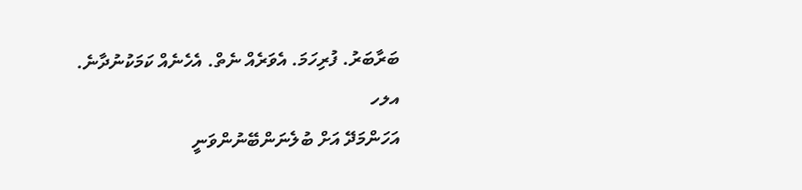ބަރާބަރު. ފުރިހަމަ. އެވަރެއް ނެތް. އެހެނެއް ކަމަކުނުދާނެ.
އލހ
އަހަންމަދޭ އަށް ބުލެނަންބޭނުންވަނީ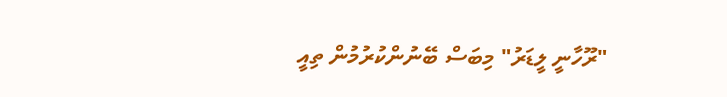"ރޫހާނީ ލީޑަރު" މިބަސް ބޭނުންކުރުމުން ތިއީ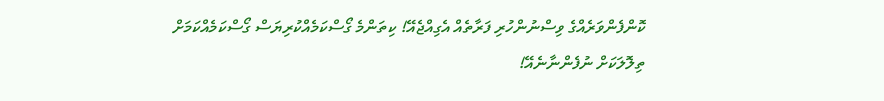ކޮންފެންވަރެއްގެ ވިސްނުންހުރި ފަރާތެއް އެގިއްޖެއޭ! ކިތަންމެ ގޯސްކަމެއްކުރިޔަސް ގޯސްކަމެއްކަމަށް ތިލޮލަކަށް ނުފެންނާނެއޭ!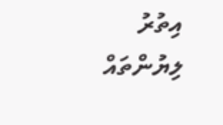އިތުރު ލިޔުންތައް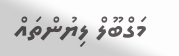މަގްބޫލް ލިޔުންތައް